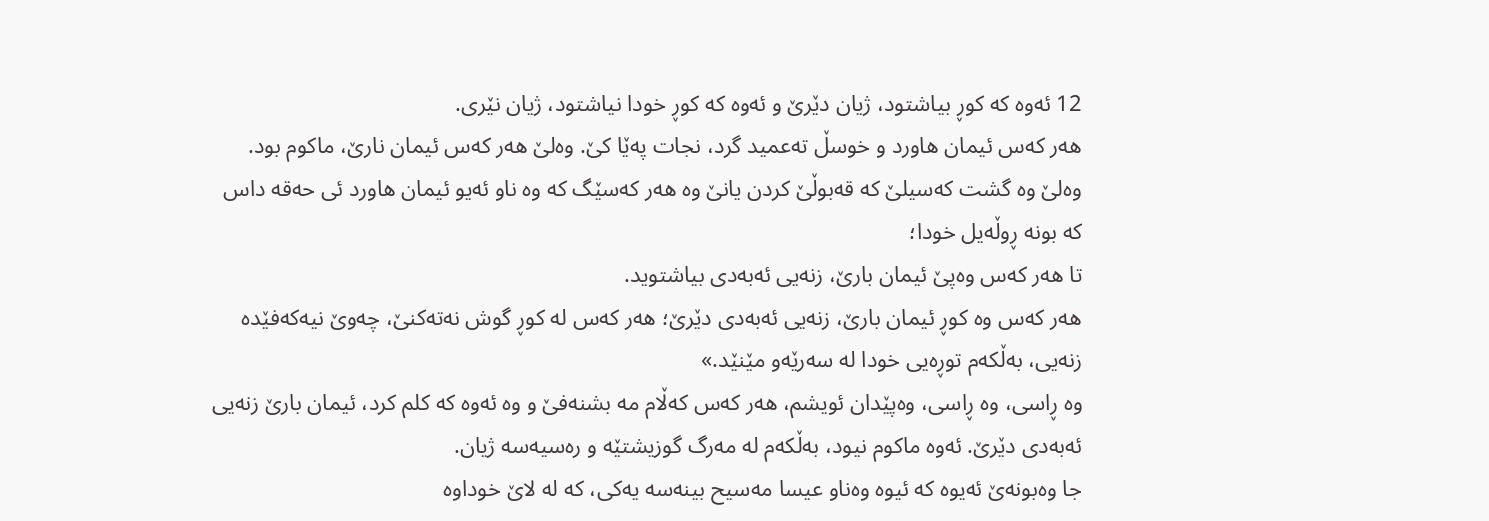12 ئەوه که کوڕ بیاشتود، ژیان دێرێ و ئەوه که کوڕ خودا نیاشتود، ژیان نێری.
هەر کەس ئیمان هاورد و خوسڵ تەعمید گرد، نجات پەێا کێ. وەلێ هەر کەس ئیمان نارێ، ماکوم بود.
وەلێ وه گشت کەسیلێ که قەبوڵێ کردن یانێ وه هەر کەسێگ که وه ناو ئەیو ئیمان هاورد ئی حەقه داس که بونه ڕوڵەیل خودا؛
تا هەر کەس وەپێ ئیمان بارێ، زنەیی ئەبەدی بیاشتوید.
هەر کەس وه کوڕ ئیمان بارێ، زنەیی ئەبەدی دێرێ؛ هەر کەس له کوڕ گوش نەتەکنێ، چەوێ نیەکەفێدە زنەیی، بەڵکەم توڕەیی خودا له سەرێەو مێنێد.»
وه ڕاسی، وه ڕاسی، وەپێدان ئویشم، هەر کەس کەڵام مه بشنەفێ و وه ئەوه که کلم کرد، ئیمان بارێ زنەیی ئەبەدی دێرێ. ئەوه ماکوم نیود، بەڵکەم له مەرگ گوزیشتێه و رەسیەسه ژیان.
جا وەبونەێ ئەیوه که ئیوه وەناو عیسا مەسیح بینەسه یەکی، که له لاێ خوداوه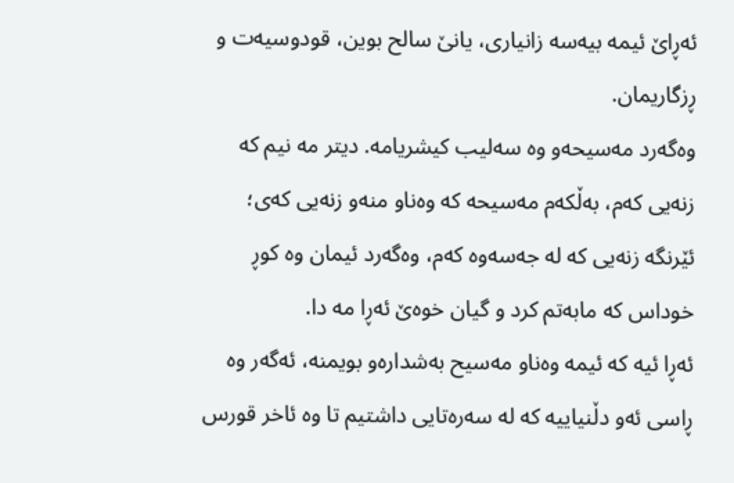ئەڕاێ ئیمه بیەسه زانیاری، یانێ سالح بوین، قودوسیەت و ڕزگاریمان.
وەگەرد مەسیحەو وه سەلیب کیشریامه. دیتر مه نیم که زنەیی کەم، بەڵکەم مەسیحه که وەناو منەو زنەیی کەی؛ ئێرنگه زنەیی که له جەسەوه کەم، وەگەرد ئیمان وه کوڕ خوداس که مابەتم کرد و گیان خوەێ ئەڕا مه دا.
ئەڕا ئیه که ئیمه وەناو مەسیح بەشدارەو بویمنه، ئەگەر وه ڕاسی ئەو دڵنیاییه که له سەرەتایی داشتیم تا وه ئاخر قورس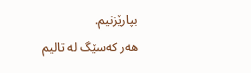بپارێزنیم.
هەر کەسێگ له تالیم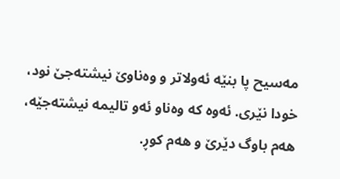مەسیح پا بنێه ئەولاتر و وەناوێ نیشتەجێ نود، خودا نێری. ئەوه که وەناو ئەو تالیمه نیشتەجێه، هەم باوگ دێرێ و هەم کوڕ.